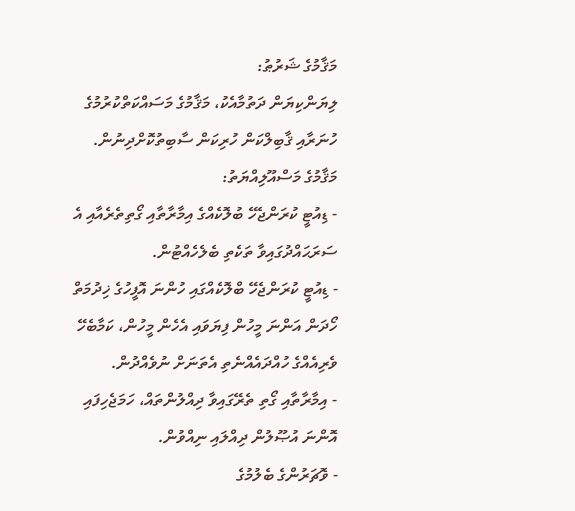މަޤާމުގެ ޝަރުޠު:
ލިޔަންކިޔަން ދަތުމާއެކު، މަޤާމުގެ މަސައްކަތްކުރުމުގެ ހުނަރާއި ޤާބިލްކަން ހުރިކަން ސާބިތުކޮށްދިނުން.
މަޤާމުގެ މަސްއޫލިއްޔަތު:
- ޑިއުޓީ ކުރަންޖެހޭ ބުލޮކެއްގެ އިމާރާތާއި ގޯތިތެރެއާއި އެ ސަރަޙައްދުގައިވާ ތަކެތި ބެލެހެއްޓުން.
- ޑިއުޓީ ކުރަންޖެހޭ ބްލޮކެއްގައި ހުންނަ އޮފީހުގެ ޚިދުމަތް ހޯދަން އަންނަ މީހުން ފިޔަވައި އެހެން މީހުން، ކަމާބެހޭ ވެރިއެއްގެ ހުއްދައެއްނެތި އެތަނަށް ނުވެއްދުން.
- އިމާރާތާއި ގޯތި ތެރޭގައިވާ ދިއްލުންތައް، ހަމަޖެހިފައި އޮންނަ އުޞޫލުން ދިއްލައި ނިއްވުން.
- ވޮޗަރުންގެ ބެލުމުގެ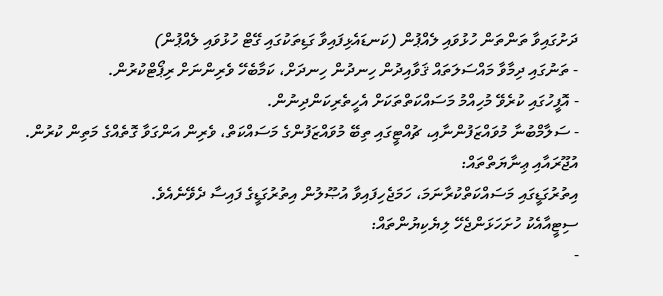ދަށުގައިވާ ތަންތަން ހުޅުވައި ލެއްޕުން (ކަނޑައެޅިފައިވާ ގަޑިތަކުގައި ގޭޓް ހުޅުވައި ލެއްޕުން)
- ތަނުގައި ދިމާވާ މައްސަލަތައް ޤަވާއިދުން ހިނދުން ހިނދަށް، ކަމާބެހޭ ވެރިންނަށް ރިޕޯޓްކުރުން.
- އޮފީހުގައި ކުރެވޭ މުހިއްމު މަސައްކަތްތަކަށް އެހީތެރިކަންދިނުން.
- ސަލާމްބުނާ މުވައްޒަފުންނާއި، ޗުއްޓީގައި ތިބޭ މުވައްޒަފުންގެ މަސައްކަތް، ވެރިން އަންގަވާ ގޮތެއްގެ މަތިން ކުރުން.
އުޖޫރައާއި ޢިނާޔަތްތައް:
އިތުރުގަޑީގައި މަސައްކަތްކުރާނަމަ، ހަމަޖެހިފައިވާ އުޞޫލުން އިތުރުގަޑީގެ ފައިސާ ދެވޭނެއެވެ.
ސިޓީއާއެކު ހުށަހަޅަންޖެހޭ ލިޔެކިޔުންތައް:
-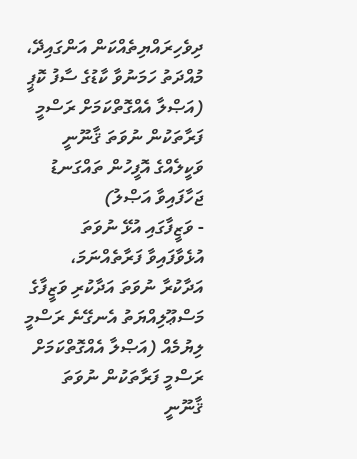ދިވެހިރައްޔިތެއްކަން އަންގައިދޭ، މުއްދަތު ހަމަނުވާ ކާޑުގެ ސާފު ކޮޕީ (އަޞްލާ އެއްގޮތްކަމަށް ރަސްމީ ފަރާތަކުން ނުވަތަ ޤާނޫނީ ވަކީލެއްގެ އޮފީހުން ތައްގަނޑު ޖަހާފައިވާ އަޞްލު)
- ވަޒީފާގައި އުޅޭ ނުވަތަ އުޅެވާފައިވާ ފަރާތެއްނަމަ، އަދާކުރާ ނުވަތަ އަދާކުރި ވަޒީފާގެ މަސްޢޫލިއްޔަތު އެނގޭނެ ރަސްމީ ލިޔުމެއް (އަޞްލާ އެއްގޮތްކަމަށް ރަސްމީ ފަރާތަކުން ނުވަތަ ޤާނޫނީ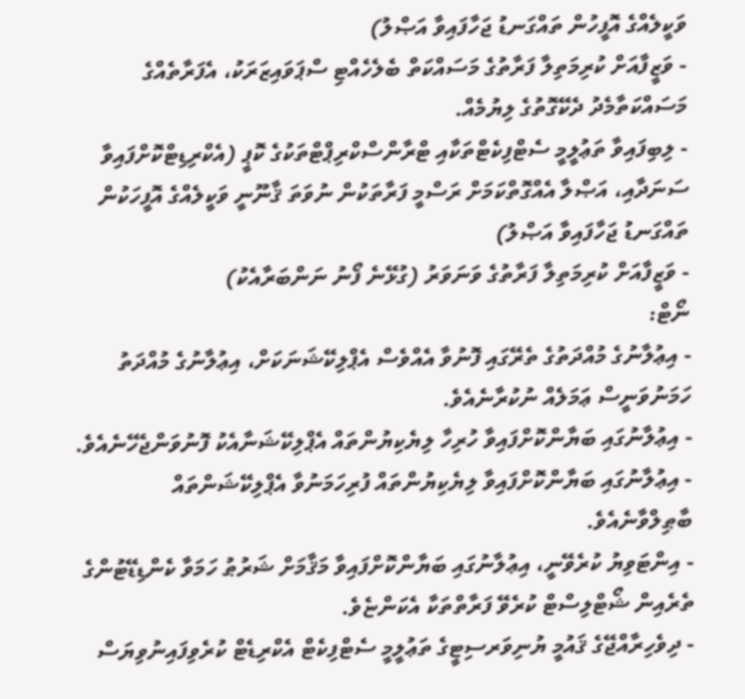ވަކީލެއްގެ އޮފީހުން ތައްގަނޑު ޖަހާފައިވާ އަޞްލު)
- ވަޒީފާއަށް ކުރިމަތިލާ ފަރާތުގެ މަސައްކަތް ބެލެހެއްޓި ސްޕަވައިޒަރަކު، އެފަރާތެއްގެ މަސައްކަތާމެދު ދެކޭގޮތުގެ ލިޔުމެއް.
- ލިބިފައިވާ ތަޢުލީމީ ސެޓްފިކެޓްތަކާއި ޓްރާންސްކްރިޕްޓްތަކުގެ ކޮޕީ (އެކްރިޑިޓްކޮށްފައިވާ ސަނަދާއި، އަޞްލާ އެއްގޮތްކަމަށް ރަސްމީ ފަރާތަކުން ނުވަތަ ޤާނޫނީ ވަކީލެއްގެ އޮފީހަކުން ތައްގަނޑު ޖަހާފައިވާ އަޞްލު)
- ވަޒީފާއަށް ކުރިމަތިލާ ފަރާތުގެ ވަނަވަރު (ގުޅޭނެ ފޯނު ނަންބަރާއެކު)
ނޯޓް:
- އިޢުލާނުގެ މުއްދަތުގެ ތެރޭގައި ފޮނުވާ އެއްވެސް އެޕްލިކޭޝަނަކަށް، އިޢުލާނުގެ މުއްދަތު ހަމަނުވަނީސް ޢަމަލެއް ނުކުރާނެއެވެ.
- އިޢުލާނުގައި ބަޔާންކޮށްފައިވާ ހުރިހާ ލިޔެކިޔުންތައް އެޕްލިކޭޝަނާއެކު ފޮނުވަންޖެހޭނެއެވެ.
- އިޢުލާނުގައި ބަޔާންކޮށްފައިވާ ލިޔެކިޔުންތައް ފުރިހަމަނުވާ އެޕްލިކޭޝަންތައް ބާޠިލްވާނެއެވެ.
- އިންޓަވިޔު ކުރެވޭނީ، އިޢުލާނުގައި ބަޔާންކޮށްފައިވާ މަޤާމަށް ޝަރުޠު ހަމަވާ ކެންޑިޑޭޓުންގެ ތެރެއިން ޝޯޓްލިސްޓް ކުރެވޭ ފަރާތްތަކާ އެކަންޏެވެ.
- ދިވެހިރާއްޖޭގެ ޤައުމީ ޔުނިވަރސިޓީގެ ތަޢުލީމީ ސެޓްފިކެޓް އެކްރިޑެޓް ކުރެވިފައިނުވިޔަސް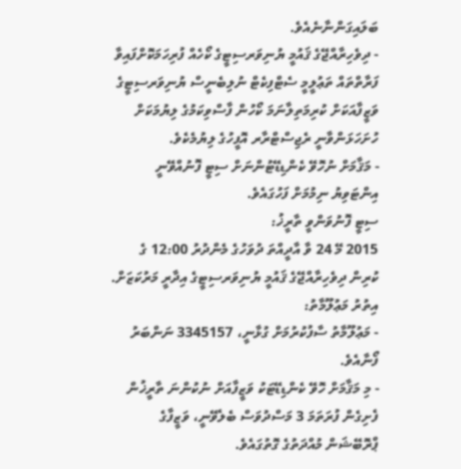ބަލައިގަންނާނެއެވެ.
- ދިވެހިރާއްޖޭގެ ޤައުމީ ޔުނިވަރސިޓީގެ ކޯހެއް ފުރިހަމަކޮށްފައިވާ ފަރާތްތައް ތަޢުލީމީ ސެޓްފިކެޓް ނުލިބެނީސް ޔުނިވަރސިޓީގެ ވަޒީފާއަކަށް ކުރިމަތިލާނަމަ ކޯހުން ފާސްވިކަމުގެ ލިޔުމަކަށް ހުށަހަޅަންވާނީ ރެޖިސްޓްރާރ އޮފީހުގެ ލިޔުމެކެވެ.
- މަޤާމަށް ނުހޮވޭ ކެންޑިޑޭޓުންނަށް ސިޓީ ފޮނުއްވޭނީ އިންޓަވިޔު ނިމުމަށް ފަހުގައެވެ.
ސިޓީ ފޮނުވަންވީ ތާރީޚު:
2015 މޭ 24 ވާ އާދީއްތަ ދުވަހުގެ މެންދުރު 12:00 ގެ ކުރިން ދިވެހިރާއްޖޭގެ ޤައުމީ ޔުނިވަރސިޓީގެ އިދާރީ މަރުކަޒަށް.
އިތުރު މަޢުލޫމާތު:
- މަޢުލޫމާތު ސާފުކުރުމަށް ގުޅާނީ، 3345157 ނަންބަރު ފޯނާއެވެ.
- މި މަޤާމަށް ހޮވޭ ކެންޑިޑޭޓަކު ވަޒީފާއަށް ނުކުންނަ ތާރީޚުން ފެށިގެން ފުރަތަމަ 3 މަސްދުވަސް ބެލެވޭނީ، ވަޒީފާގެ ޕްރޮބޭޝަން މުއްދަތުގެ ގޮތުގައެވެ.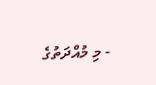- މި މުއްދަތުގެ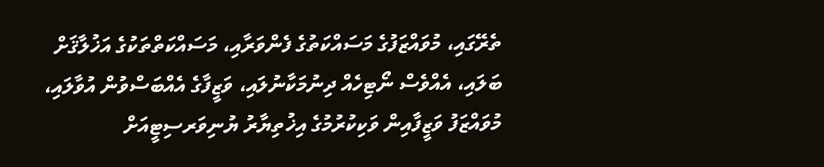ތެރޭގައި، މުވައްޒަފުގެ މަސައްކަތުގެ ފެންވަރާއި، މަސައްކަތްތަކުގެ އަޚުލާޤަށް ބަލައި، އެއްވެސް ނޯޓިހެއް ދިނުމަކާނުލައި، ވަޒީފާގެ އެއްބަސްވުން އުވާލައި، މުވައްޒަފު ވަޒީފާއިން ވަކިކުރުމުގެ އިޚުތިޔާރު ޔުނިވަރސިޓީއަށް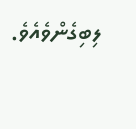ލިބިގެންވެއެވެ.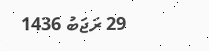29 ރަޖަބު 1436